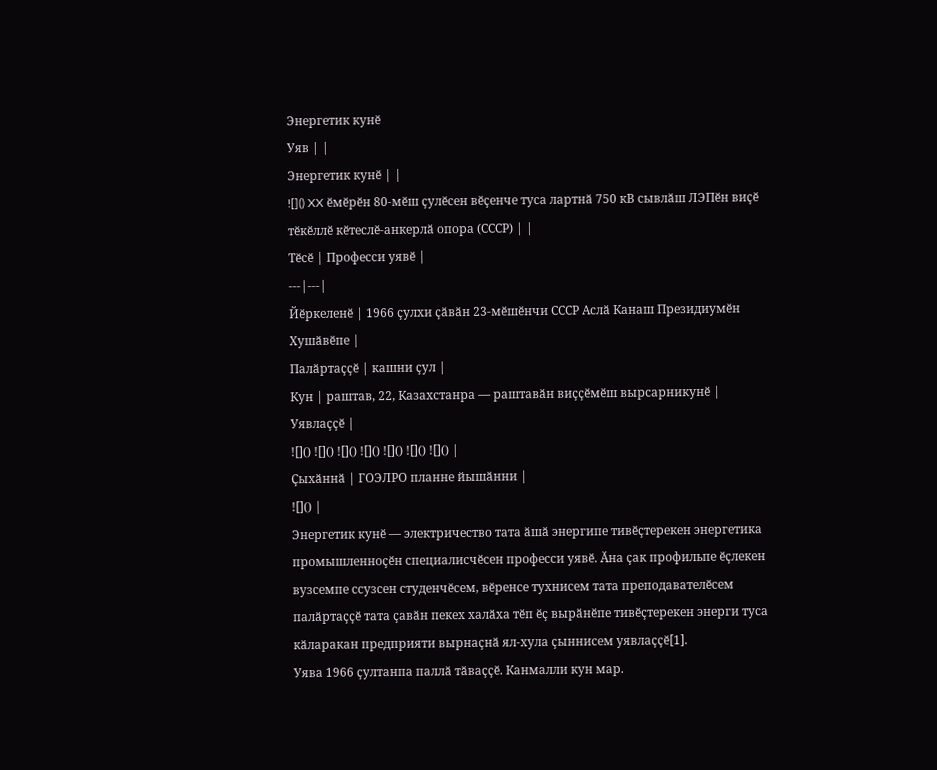Энергетик кунӗ
Уяв | |
Энергетик кунӗ | |
![]() XX ӗмӗрӗн 80-мӗш ҫулӗсен вӗҫенче туса лартнӑ 750 кВ сывлӑш ЛЭПӗн виҫӗ тӗкӗллӗ кӗтеслӗ-анкерлӑ опора (СССР) | |
Тӗсӗ | Професси уявӗ |
---|---|
Йӗркеленӗ | 1966 ҫулхи ҫӑвӑн 23-мӗшӗнчи СССР Аслӑ Канаш Президиумӗн Хушӑвӗпе |
Палӑртаҫҫӗ | кашни ҫул |
Кун | раштав, 22, Казахстанра — раштавӑн виҫҫӗмӗш вырсарникунӗ |
Уявлаҫҫӗ |
![]() ![]() ![]() ![]() ![]() ![]() ![]() |
Ҫыхӑннӑ | ГОЭЛРО планне йышӑнни |
![]() |
Энергетик кунӗ — электричество тата ӑшӑ энергипе тивӗҫтерекен энергетика промышленноҫӗн специалисчӗсен професси уявӗ. Ӑна ҫак профильпе ӗҫлекен вузсемпе ссузсен студенчӗсем, вӗренсе тухнисем тата преподавателӗсем палӑртаҫҫӗ тата ҫавӑн пекех халӑха тӗп ӗҫ вырӑнӗпе тивӗҫтерекен энерги туса кӑларакан предприяти вырнаҫнӑ ял-хула ҫыннисем уявлаҫҫӗ[1].
Уява 1966 ҫултанпа паллӑ тӑваҫҫӗ. Канмалли кун мар.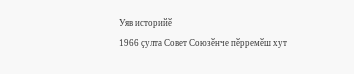Уяв историйӗ
1966 ҫулта Совет Союзӗнче пӗрремӗш хут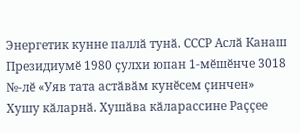Энергетик кунне паллӑ тунӑ. СССР Аслӑ Канаш Президиумӗ 1980 ҫулхи юпан 1-мӗшӗнче 3018 №-лӗ «Уяв тата астӑвӑм кунӗсем ҫинчен» Хушу кӑларнӑ. Хушӑва кӑларассине Раҫҫее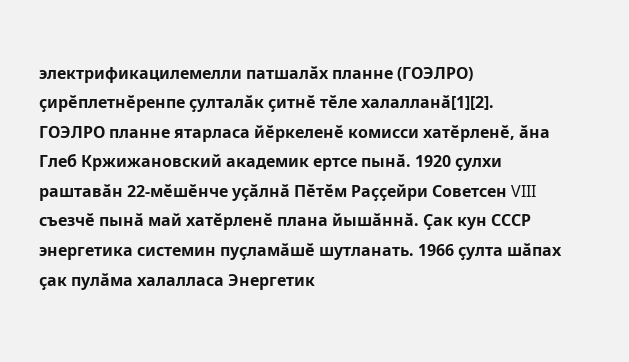электрификацилемелли патшалӑх планне (ГОЭЛРО) ҫирӗплетнӗренпе ҫулталӑк ҫитнӗ тӗле халалланӑ[1][2].
ГОЭЛРО планне ятарласа йӗркеленӗ комисси хатӗрленӗ, ӑна Глеб Кржижановский академик ертсе пынӑ. 1920 ҫулхи раштавӑн 22-мӗшӗнче уҫӑлнӑ Пӗтӗм Раҫҫейри Советсен VIII съезчӗ пынӑ май хатӗрленӗ плана йышӑннӑ. Ҫак кун СССР энергетика системин пуҫламӑшӗ шутланать. 1966 ҫулта шӑпах ҫак пулӑма халалласа Энергетик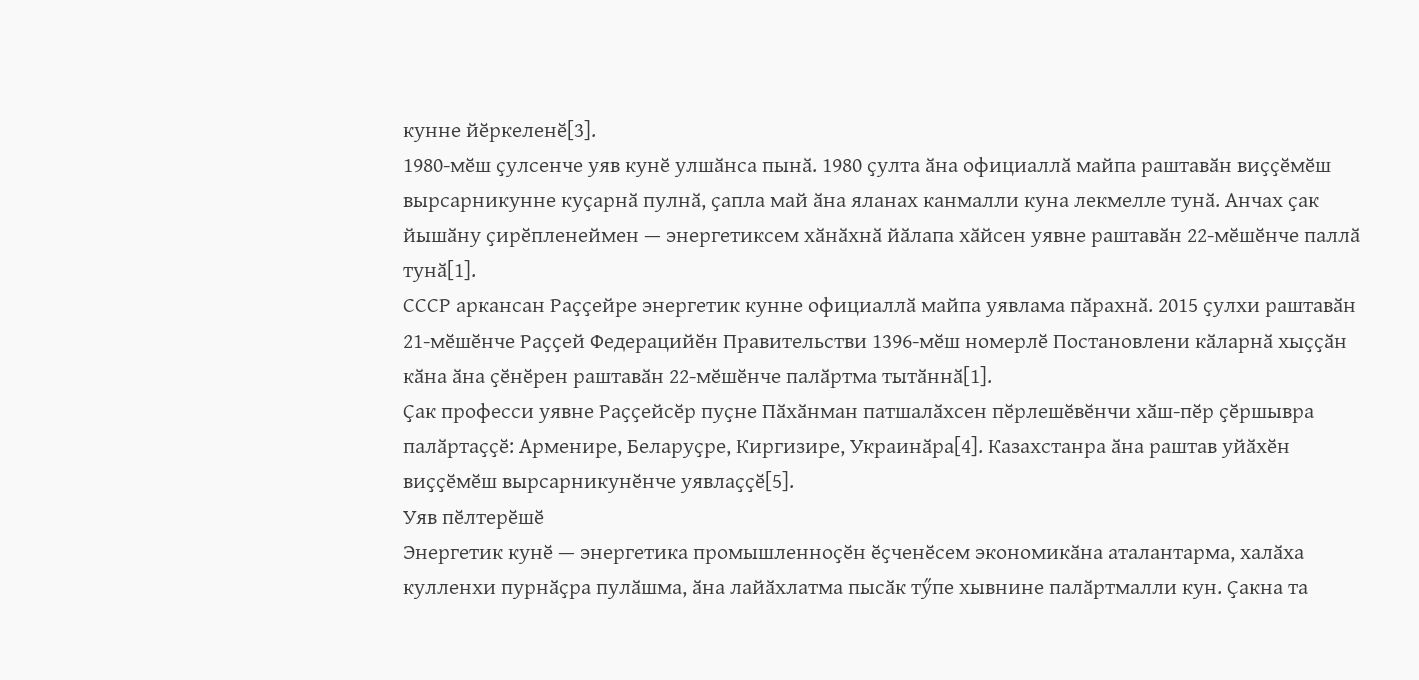кунне йӗркеленӗ[3].
1980-мӗш ҫулсенче уяв кунӗ улшӑнса пынӑ. 1980 ҫулта ӑна официаллӑ майпа раштавӑн виҫҫӗмӗш вырсарникунне куҫарнӑ пулнӑ, ҫапла май ӑна яланах канмалли куна лекмелле тунӑ. Анчах ҫак йышӑну ҫирӗпленеймен — энергетиксем хӑнӑхнӑ йӑлапа хӑйсен уявне раштавӑн 22-мӗшӗнче паллӑ тунӑ[1].
СССР аркансан Раҫҫейре энергетик кунне официаллӑ майпа уявлама пӑрахнӑ. 2015 ҫулхи раштавӑн 21-мӗшӗнче Раҫҫей Федерацийӗн Правительстви 1396-мӗш номерлӗ Постановлени кӑларнӑ хыҫҫӑн кӑна ӑна ҫӗнӗрен раштавӑн 22-мӗшӗнче палӑртма тытӑннӑ[1].
Ҫак професси уявне Раҫҫейсӗр пуҫне Пӑхӑнман патшалӑхсен пӗрлешӗвӗнчи хӑш-пӗр ҫӗршывра палӑртаҫҫӗ: Арменире, Беларуҫре, Киргизире, Украинӑра[4]. Казахстанра ӑна раштав уйӑхӗн виҫҫӗмӗш вырсарникунӗнче уявлаҫҫӗ[5].
Уяв пӗлтерӗшӗ
Энергетик кунӗ — энергетика промышленноҫӗн ӗҫченӗсем экономикӑна аталантарма, халӑха кулленхи пурнӑҫра пулӑшма, ӑна лайӑхлатма пысӑк тӳпе хывнине палӑртмалли кун. Ҫакна та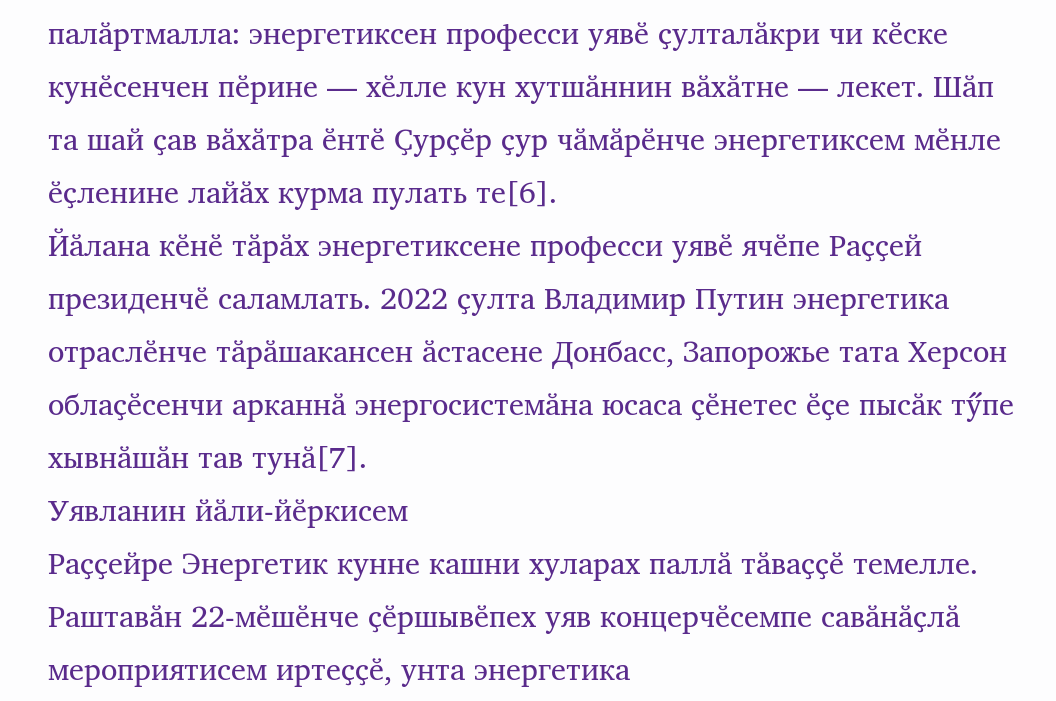палӑртмалла: энергетиксен професси уявӗ ҫулталӑкри чи кӗске кунӗсенчен пӗрине — хӗлле кун хутшӑннин вӑхӑтне — лекет. Шӑп та шай ҫав вӑхӑтра ӗнтӗ Ҫурҫӗр ҫур чӑмӑрӗнче энергетиксем мӗнле ӗҫленине лайӑх курма пулать те[6].
Йӑлана кӗнӗ тӑрӑх энергетиксене професси уявӗ ячӗпе Раҫҫей президенчӗ саламлать. 2022 ҫулта Владимир Путин энергетика отраслӗнче тӑрӑшакансен ӑстасене Донбасс, Запорожье тата Херсон облаҫӗсенчи арканнӑ энергосистемӑна юсаса ҫӗнетес ӗҫе пысӑк тӳпе хывнӑшӑн тав тунӑ[7].
Уявланин йӑли-йӗркисем
Раҫҫейре Энергетик кунне кашни хуларах паллӑ тӑваҫҫӗ темелле. Раштавӑн 22-мӗшӗнче ҫӗршывӗпех уяв концерчӗсемпе савӑнӑҫлӑ мероприятисем иртеҫҫӗ, унта энергетика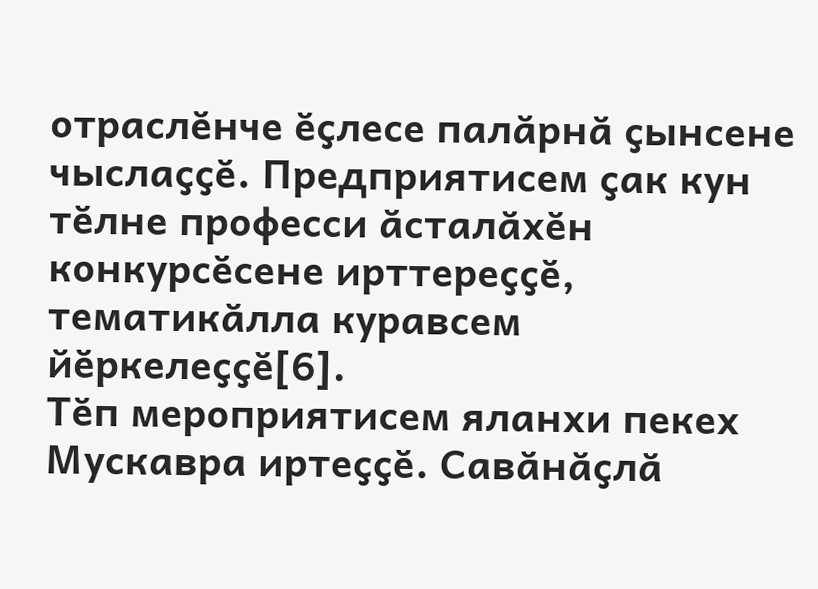отраслӗнче ӗҫлесе палӑрнӑ ҫынсене чыслаҫҫӗ. Предприятисем ҫак кун тӗлне професси ӑсталӑхӗн конкурсӗсене ирттереҫҫӗ, тематикӑлла куравсем йӗркелеҫҫӗ[6].
Тӗп мероприятисем яланхи пекех Мускавра иртеҫҫӗ. Савӑнӑҫлӑ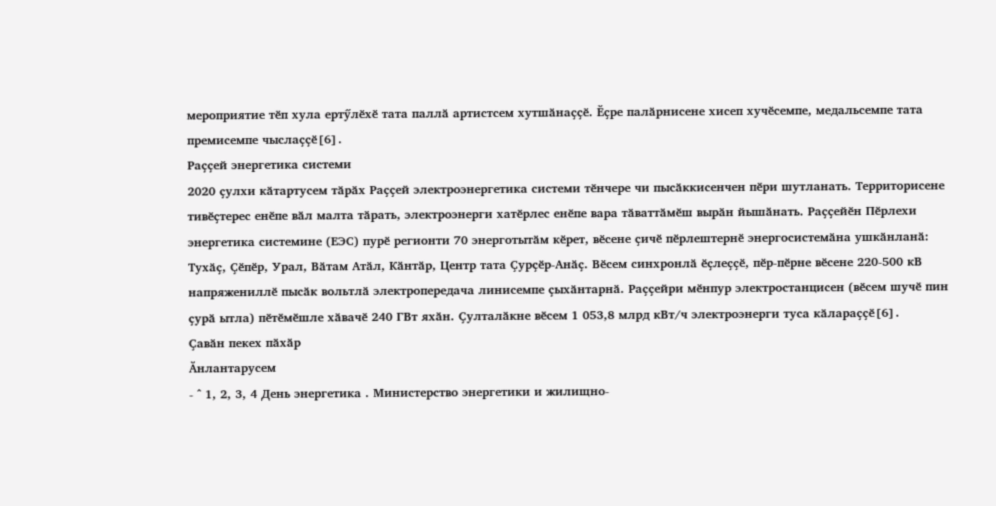мероприятие тӗп хула ертӳлӗхӗ тата паллӑ артистсем хутшӑнаҫҫӗ. Ӗҫре палӑрнисене хисеп хучӗсемпе, медальсемпе тата премисемпе чыслаҫҫӗ[6].
Раҫҫей энергетика системи
2020 ҫулхи кӑтартусем тӑрӑх Раҫҫей электроэнергетика системи тӗнчере чи пысӑккисенчен пӗри шутланать. Территорисене тивӗҫтерес енӗпе вӑл малта тӑрать, электроэнерги хатӗрлес енӗпе вара тӑваттӑмӗш вырӑн йышӑнать. Раҫҫейӗн Пӗрлехи энергетика системине (ЕЭС) пурӗ регионти 70 энерготытӑм кӗрет, вӗсене ҫичӗ пӗрлештернӗ энергосистемӑна ушкӑнланӑ: Тухӑҫ, Ҫӗпӗр, Урал, Вӑтам Атӑл, Кӑнтӑр, Центр тата Ҫурҫӗр-Анӑҫ. Вӗсем синхронлӑ ӗҫлеҫҫӗ, пӗр-пӗрне вӗсене 220-500 кВ напряжениллӗ пысӑк вольтлӑ электропередача линисемпе ҫыхӑнтарнӑ. Раҫҫейри мӗнпур электростанцисен (вӗсем шучӗ пин ҫурӑ ытла) пӗтӗмӗшле хӑвачӗ 240 ГВт яхӑн. Ҫулталӑкне вӗсем 1 053,8 млрд кВт/ч электроэнерги туса кӑлараҫҫӗ[6].
Ҫавӑн пекех пӑхӑр
Ӑнлантарусем
- ^ 1, 2, 3, 4 День энергетика . Министерство энергетики и жилищно-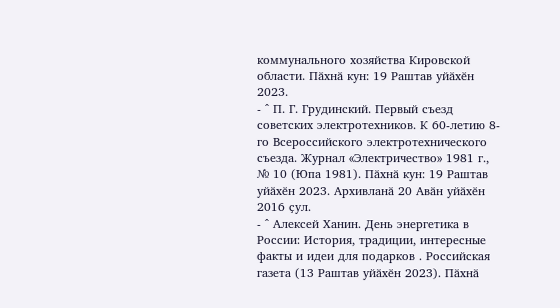коммунального хозяйства Кировской области. Пӑхнӑ кун: 19 Раштав уйӑхӗн 2023.
- ^ П. Г. Грудинский. Первый съезд советских электротехников. К 60-летию 8-го Всероссийского электротехнического съезда. Журнал «Электричество» 1981 г., № 10 (Юпа 1981). Пӑхнӑ кун: 19 Раштав уйӑхӗн 2023. Архивланӑ 20 Авӑн уйӑхӗн 2016 ҫул.
- ^ Алексей Ханин. День энергетика в России: История, традиции, интересные факты и идеи для подарков . Российская газета (13 Раштав уйӑхӗн 2023). Пӑхнӑ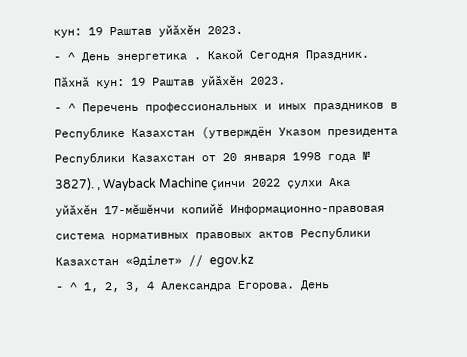кун: 19 Раштав уйӑхӗн 2023.
- ^ День энергетика . Какой Сегодня Праздник. Пӑхнӑ кун: 19 Раштав уйӑхӗн 2023.
- ^ Перечень профессиональных и иных праздников в Республике Казахстан (утверждён Указом президента Республики Казахстан от 20 января 1998 года № 3827). , Wayback Machine çинчи 2022 ҫулхи Ака уйӑхӗн 17-мӗшӗнчи копийӗ Информационно-правовая система нормативных правовых актов Республики Казахстан «Әділет» // egov.kz
- ^ 1, 2, 3, 4 Александра Егорова. День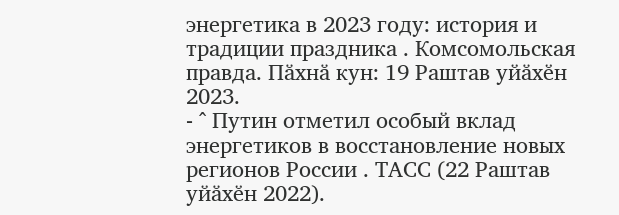энергетика в 2023 году: история и традиции праздника . Комсомольская правда. Пӑхнӑ кун: 19 Раштав уйӑхӗн 2023.
- ^ Путин отметил особый вклад энергетиков в восстановление новых регионов России . ТАСС (22 Раштав уйӑхӗн 2022).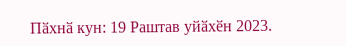Пӑхнӑ кун: 19 Раштав уйӑхӗн 2023.